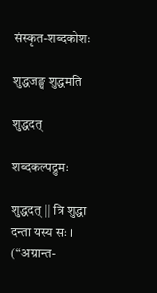संस्कृत-शब्दकोशः

शुद्धजङ्घ शुद्धमति

शुद्धदत्

शब्दकल्पद्रुमः

शुद्धदत् || त्रि शुद्धा दन्ता यस्य सः । (“अग्रान्त-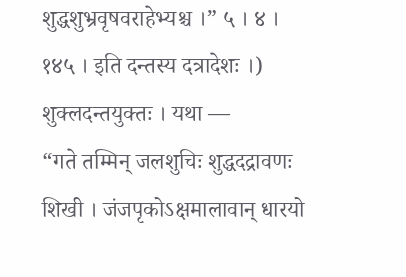शुद्धशुभ्रवृषवराहेभ्यश्च ।” ५ । ४ । १४५ । इति दन्तस्य दत्रादेशः ।)
शुक्लदन्तयुक्तः । यथा —
“गते तम्मिन् जलशुचिः शुद्धदद्रावणः शिखी । जंजपृकोऽक्षमालावान् धारयो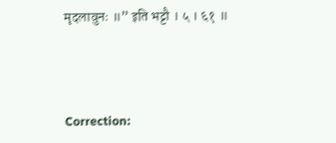मृदलावुनः ॥” इति भट्टौ । ५ । ६१ ॥



Correction: